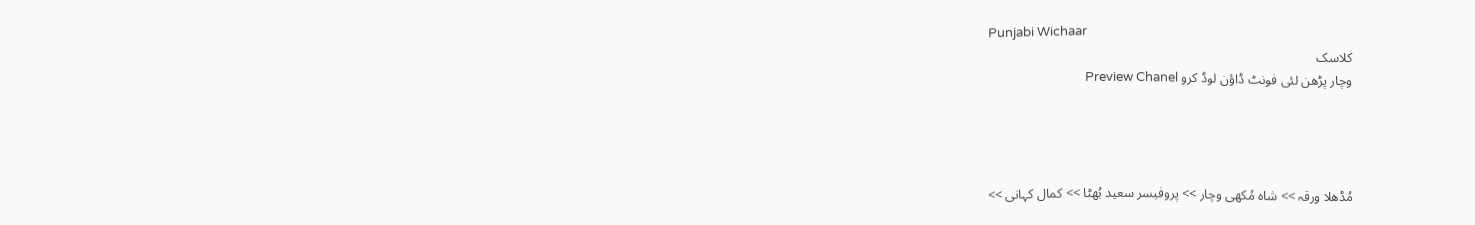Punjabi Wichaar
کلاسک
وچار پڑھن لئی فونٹ ڈاؤن لوڈ کرو Preview Chanel




مُڈھلا ورقہ >> شاہ مُکھی وچار >> پروفیسر سعید بُھٹا >> کمال کہانی >>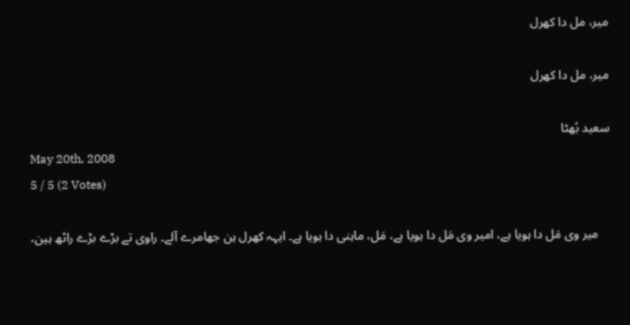میر، مل دا کھرل

میر، مل دا کھرل

سعید بُھٹا
May 20th, 2008
5 / 5 (2 Votes)

    میر وی مَل دا ہویا ہے، امیر وی مَل دا ہویا ہے، مَل، ماہنی دا ہویا ہے۔ ایہہ کھرل ہن جھامرے آلے۔ راوی تے بڑے بڑے راٹھ ہین،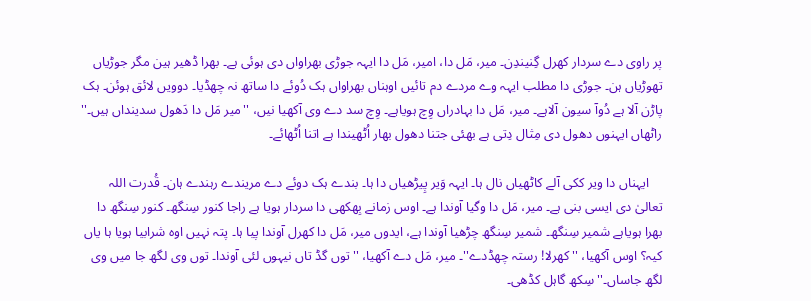پر راوی دے سردار کھرل گِنیندِن۔ میر، مَل دا، امیر، مَل دا ایہہ جوڑی بھراواں دی ہوئی ہے۔ بھرا ڈھیر ہین مگر جوڑیاں تھوڑیاں ہن۔ جوڑی دا مطلب ایہہ وے مردے دم تائیں اوہناں بھراواں ہک دُوئے دا ساتھ نہ چھڈیا۔ دوویں لائق ہوئن۔ ہک پاڑن آلا ہے دُوآ سیون آلاہے۔ میر، مَل دا بہادراں وِچ ہویاہے۔ وِچ سد دے وی آکھیا نیں، ''میر مَل دا دَھول سدینداں ہیں۔'' راٹھاں ایہنوں دھول دی مِثال دِتی ہے بھئی جتنا دھول بھار اُٹھیندا ہے اتنا اُٹھائے۔

    ایہناں دا ویر ککی آلے کاٹھیاں نال ہا۔ ایہہ وَیر پِیڑھیاں دا ہا۔ بندے ہک دوئے دے مریندے رہندے ہان۔ قُدرت اللہ تعالیٰ دی ایسی بنی ہے۔ میر، مَل دا وگیا آوندا ہے۔ اوس زمانے بِھکھی دا سردار ہویا ہے راجا کنور سِنگھ۔ کنور سِنگھ دا بھرا ہویاہے شمیر سِنگھ۔ شمیر سِنگھ چڑھیا آوندا ہے، ایدوں میر، مَل دا کھرل آوندا پیا ہا۔ پتہ نہیں اوہ شرابیا ہویا ہا یاں کیہ؟ اوس آکھیا، ''کھرلا! رستہ چھڈدے''۔ میر، مَل دے آکھیا، ''توں گڈ تاں نیہوں لئی آوندا۔ توں وی لگھ جا میں وی لگھ جاساں۔'' سِکھ گاہل کڈھی۔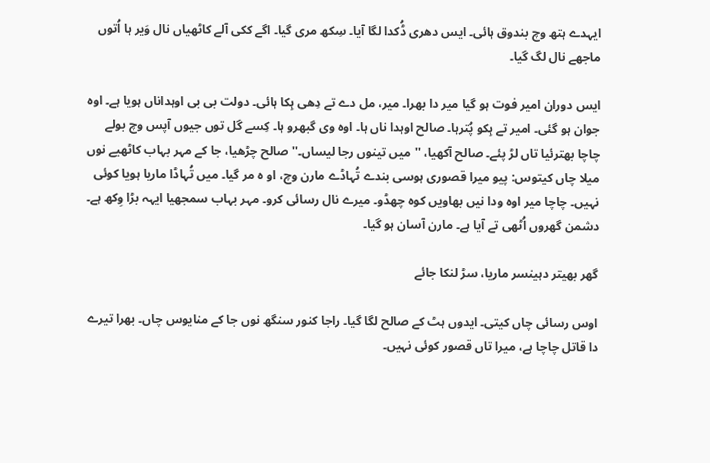ایہدے ہتھ وچ بندوق ہائی۔ ایس دھری ڈُکدا لگا آیا۔ سِکھ مری گیا۔ اگے ککی آلے کاٹھیاں نال وَیر ہا اُتوں ماجھے نال لگ گیا۔

ایس دوران امیر فوت ہو گیا میر دا بھرا۔ میر، مل دے تے دِھی ہِکا ہائی۔ دولت بی بی اوہداناں ہویا ہے۔ اوہ جوان ہو گئی۔ امیر تے ہِکو پُترہا۔ صالح اوہدا ناں ہا۔ اوہ وی گبھرو ہا۔ کِسے گل توں جیوں آپس وچ بولے چاچا بھترئیا تاں لڑ پئے۔ صالح آکھیا، ''میں تینوں رجا لیساں۔'' صالح چڑھیا، جا کے مہر بہاب کاٹھیے نوں میلا چاں کیتوس: پیو میرا قصوری ہوسی بندے تُہاڈے مارن وچ، او ہ مر گیا۔ میں تُہاڈا ماریا ہویا کوئی نہیں۔ چاچا میر اوہ ودا نیں بھاویں کوہ چھڈو۔ میرے نال رسائی کرو۔ مہر بہاب سمجھیا ایہہ بڑا وِکھ ہے۔ دشمن گھروں اُٹھی تے آیا ہے۔ مارن آسان ہو گیا۔

گھر بھیتر دہینسر ماریا، سڑ لنکا جائے

اوس رسائی چاں کیتی۔ ایدوں ہٹ کے صالح لگا گیا۔ راجا کنور سنگھ نوں جا کے منایوس چاں۔ بھرا تیرے دا قاتل چاچا ہے، میرا تاں قصور کوئی نہیں۔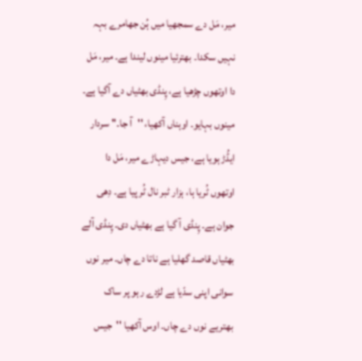میر، مَل دے سمجھیا میں ہُن جھامرے بہہ نہیں سکدا۔ بھترئیا مینوں لیندا ہے۔ میر، مَل دا اوتھوں چڑھیا ہے، پِنڈی بھٹیاں دے آگیا ہے۔ مینوں بہایو۔ اوہناں آکھیا، ''آ جا۔'' سردار ایڈُڑ ہویا ہے، جیس دیہاڑے میر، مَل دا اوتھوں ٹُریا ہا، ہزار ٹبر نال ٹُر پیا ہے۔ دِھی جوان ہے۔ پِنڈی آ گیا ہے بھٹیاں دی۔ پِنڈی آلے بھٹیاں قاصد گھلیا ہے ناتا دے چاں۔ میر نوں سوانی اپنی سدّیا ہے لڑدے رہو پر ساک بھتریے نوں دے چاں۔ اوس آکھیا ''جیس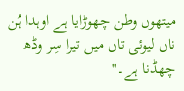میتھوں وطن چھوڑایا ہے اوہدا ہُن ناں لیوئی تاں میں تیرا سِر وڈھ چھڈنا ہے۔''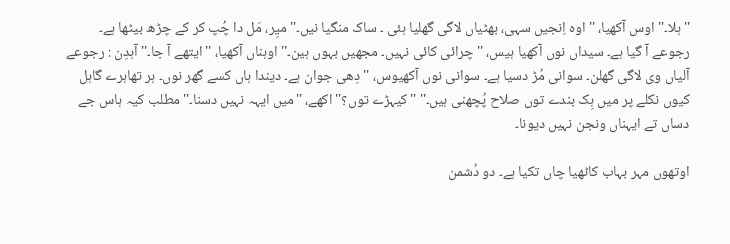''ہلا۔'' اوس آکھیا، ''اوہ اِنجیں سہی، بھٹیاں لاگی گھلیا ہئی ۔ ساک منگیا نیں۔'' میِر، مَل دا چُپ کر کے چڑھ بیٹھا ہے۔ رجوعے آ گیا ہے۔ سیداں نوں آکھیا ہیس، ''چرائی کائی نہیں۔ مجھیں بہوں ہین۔'' اوہناں آکھیا، ''ایتھے آ جا۔'' آہدِن : رجوعے آلیاں وی لاگی گھلن۔ سوانی مُڑ دسیا ہے۔ سوانی نوں آکھیوس، ''دِھی جوان ہے۔ دیندا ہاں کسے گھر نوں۔ ہر تھاہرے گاہل کیوں نکلے پر میں ہِک بندے توں صلاح پُچھنی ہیں۔'' ''کیہڑے توں؟'' اکھے، ''میں ایہہ نہیں دسنا۔'' مطلب کیہ ہاس جے دساں تے ایہناں ونجن نہیں دیونا۔

اوتھوں مہر بہاب کاٹھیا چاں تکیا ہے۔ دو دُشمن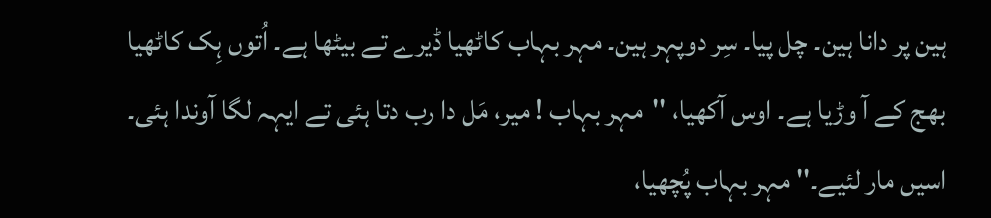ہین پر دانا ہین۔ چل پیا۔ سِر دوپہر ہین۔ مہر بہاب کاٹھیا ڈیرے تے بیٹھا ہے۔ اُتوں ہِک کاٹھیا بھج کے آ وڑیا ہے۔ اوس آکھیا، ''مہر بہاب ! میر، مَل دا رب دتا ہئی تے ایہہ لگا آوندا ہئی۔ اسیں مار لئیے۔'' مہر بہاب پُچھیا،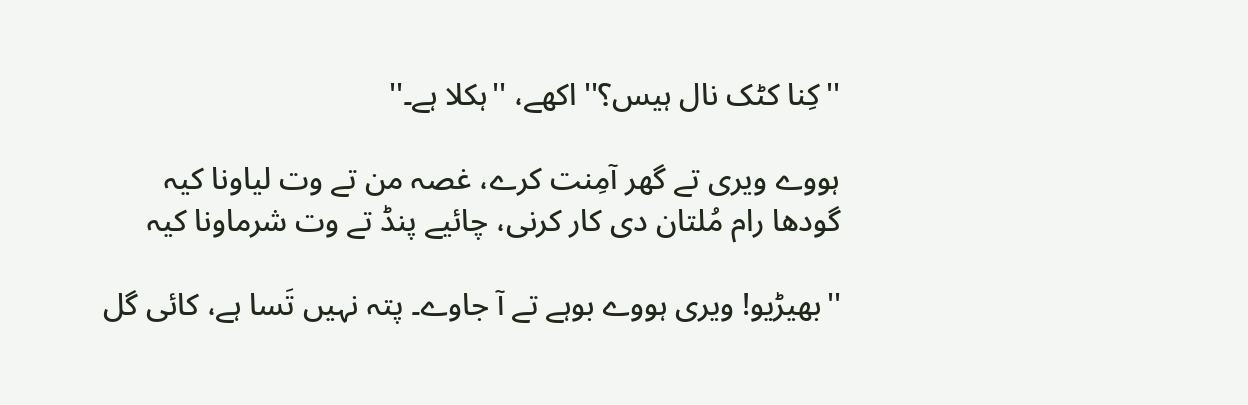''کِنا کٹک نال ہیس؟'' اکھے، ''ہکلا ہے۔''

ہووے ویری تے گھر آمِنت کرے، غصہ من تے وت لیاونا کیہ
گودھا رام مُلتان دی کار کرنی، چائیے پنڈ تے وت شرماونا کیہ

''بھیڑیو! ویری ہووے بوہے تے آ جاوے۔ پتہ نہیں تَسا ہے، کائی گل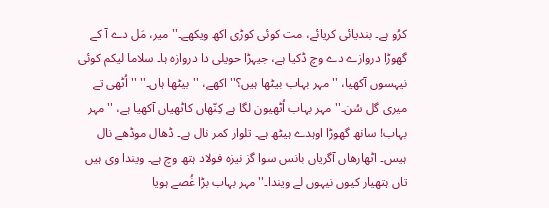کرُو ہے۔ بندیائی کریائے، مت کوئی کوڑی اکھ ویکھے۔'' میر، مَل دے آ کے گھوڑا دروازے دے وچ ڈکیا ہے، جیہڑا حویلی دا دروازہ ہا۔ سلاما لیکم کوئی نیہسوں آکھیا، ''مہر بہاب بیٹھا ہیں؟'' اکھے، ''بیٹھا ہاں۔'' ''اُٹھی تے میری گل سُن۔'' مہر بہاب اُٹھیون لگا ہے کِنّھاں کاٹھیاں آکھیا ہے، ''مہر بہاب! سانھ گھوڑا اوہدے ہیٹھ ہے۔ تلوار کمر نال ہے۔ ڈھال موڈھے نال ہیس۔ اٹھارھاں آگریاں بانس سوا گز نیزہ فولاد ہتھ وچ ہے۔ ویندا وی ہیں تاں ہتھیار کیوں نیہوں لے ویندا۔'' مہر بہاب بڑا غُصے ہویا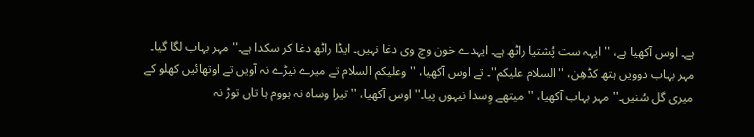ہے۔ اوس آکھیا ہے، ''ایہہ ست پُشتیا راٹھ ہے۔ ایہدے خون وچ وی دغا نہیں۔ ایڈا راٹھ دغا کر سکدا ہے۔'' مہر بہاب لگا گیا۔ مہر بہاب دوویں ہتھ کڈھِن، ''السلام علیکم''۔ تے اوس آکھیا، ''وعلیکم السلام تے میرے نیڑے نہ آویں تے اوتھائیں کھلو کے میری گل سُنیں۔'' مہر بہاب آکھیا، ''میتھے وِسدا نیہوں پیا۔'' اوس آکھیا، ''تیرا وساہ نہ ہووم ہا تاں توڑ نہ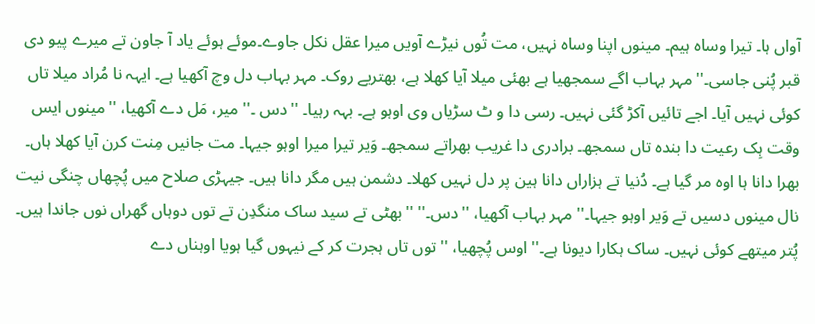آواں ہا۔ تیرا وساہ ہیم۔ مینوں اپنا وساہ نہیں، مت تُوں نیڑے آویں میرا عقل نکل جاوے۔موئے ہوئے یاد آ جاون تے میرے پیو دی قبر پُنی جاسی۔'' مہر بہاب اگے سمجھیا ہے بھئی میلا آیا کھلا ہے، بھتریے روک۔ مہر بہاب دل وچ آکھیا ہے۔ ایہہ نا مُراد میلا تاں کوئی نہیں آیا۔ اجے تائیں آکڑ گئی نہیں۔ رسی دا و ٹ سڑیاں وی اوہو ہے۔ بہہ رہیا۔ ''دس ۔'' میر، مَل دے آکھیا، ''مینوں ایس وقت ہِک رعیت دا بندہ تاں سمجھ۔ برادری دا غریب بھراتے سمجھ۔ وَیر تیرا میرا اوہو جیہا۔ مت جانیں مِنت کرن آیا کھلا ہاں۔ بھرا دانا ہا اوہ مر گیا ہے۔ دُنیا تے ہزاراں دانا ہین پر دل نہیں کھلا۔ دشمن ہیں مگر دانا ہیں۔ جیہڑی صلاح میں پُچھاں چنگی نیت نال مینوں دسیں تے وَیر اوہو جیہا۔'' مہر بہاب آکھیا، ''دس۔'' ''بھٹی تے سید ساک منگدِن تے توں دوہاں گھراں نوں جاندا ہیں۔ پُتر میتھے کوئی نہیں۔ ساک ہکارا دیونا ہے۔'' اوس پُچھیا، ''توں تاں ہجرت کر کے نیہوں گیا ہویا اوہناں دے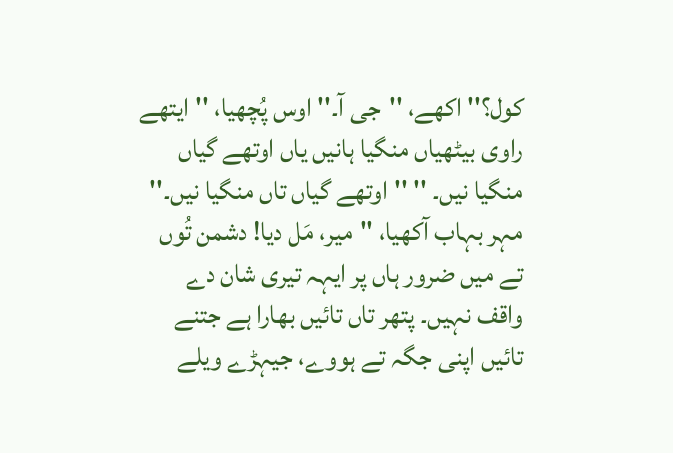کول؟'' اکھے، ''جی آ۔'' اوس پُچھیا، ''ایتھے راوی بیٹھیاں منگیا ہانیں یاں اوتھے گیاں منگیا نیں۔ '' ''اوتھے گیاں تاں منگیا نیں۔'' مہر بہاب آکھیا، ''میر، مَل دیا! دشمن تُوں تے میں ضرور ہاں پر ایہہ تیری شان دے واقف نہیں۔ پتھر تاں تائیں بھارا ہے جتنے تائیں اپنی جگہ تے ہووے، جیہڑے ویلے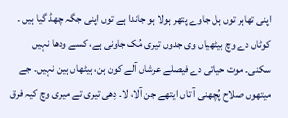اپنی تھاہر توں ہل جاوے پتھر ہولا ہو جاندا ہے توں اپنی جگہ چھڈ گیا ہیں ۔ کوٹاں دے وچ بیٹھیاں وی جدوں تیری مُک جاونی ہے، کسے ودھا نہیں سکنی۔ موت حیاتی دے فیصلے عرشاں آلے کون ہن، ہیٹھاں ہین نہیں۔ جے میتھوں صلاح پُچھنی آ تاں ایتھے جن آلا، لا۔ دِھی تیری تے میری وچ کیہ فرق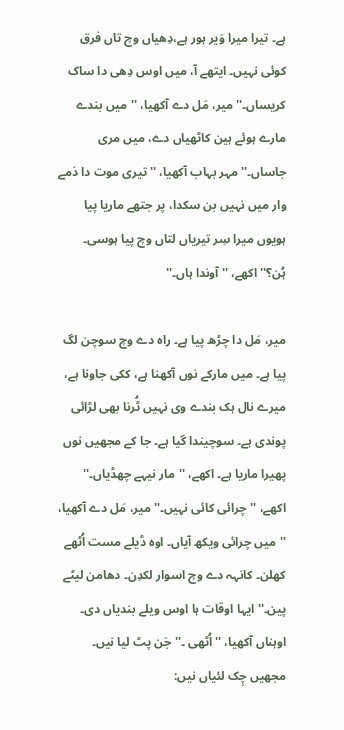ہے۔ تیرا میرا وَیر ہور ہے،دِھیاں وچ تاں فرق کوئی نہیں۔ ایتھے آ، میں اوس دِھی دا ساک کریساں۔'' میر، مَل دے آکھیا، ''میں بندے مارے ہوئے ہین کاٹھیاں دے، میں مری جاساں۔'' مہر بہاب آکھیا، ''تیری موت دا ذمے وار میں نہیں بن سکدا، پر جتھے ماریا پیا ہویوں میرا سِر تیریاں لتاں وچ پیا ہوسی۔ ہُن؟'' اکھے، ''آوندا ہاں۔''

میر، مَل دا چڑھ پیا ہے۔ راہ دے وچ سوچن لگ پیا ہے۔ میں مارکے نوں آکھنا ہے، ککی جاونا ہے، میرے نال ہک بندے وی نہیں ٹُرنا بھی لڑائی پوندی ہے۔ سوچیندا گیا ہے۔ جا کے مجھیں نوں پھیرا ماریا ہے۔ اکھے، ''مار نیہے چھڈیاں۔'' اکھے، ''چرائی کائی نہیں۔'' میر، مَل دے آکھیا، ''میں چرائی ویکھ آیاں۔ اوہ ڈیلے مست اُٹھے کھلن۔ کانہہ دے وچ اسوار لکدِن۔ دھامن لیٹے پین۔'' ایہا اوقات ہا اوس ویلے بندیاں دی۔ اوہناں آکھیا، ''اُٹھی ۔''جَن پٹ لیا نیں۔ مجھیں چِک لئیاں نیں: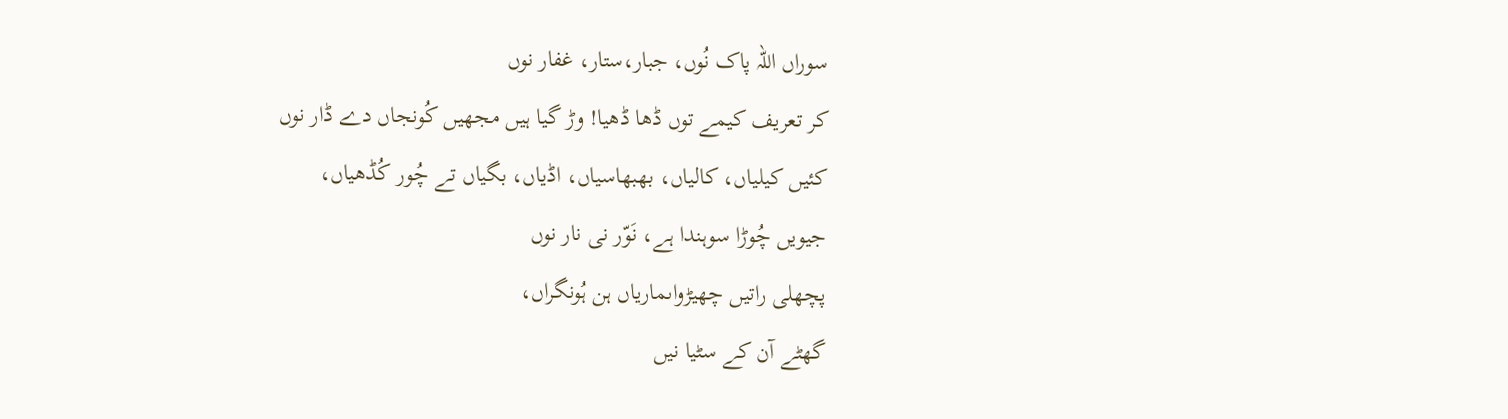سوراں اللہ پاک نُوں، جبار،ستار، غفار نوں
کر تعریف کیمے توں ڈھا ڈھیا! وڑ گیا ہیں مجھیں کُونجاں دے ڈار نوں
کئیں کیلیاں، کالیاں، بھبھاسیاں، اڈیاں، بگیاں تے چُور کُڈھیاں،
جیویں چُوڑا سوہندا ہے، نَوّر نی نار نوں
پچھلی راتیں چھیڑواںماریاں ہن ہُونگراں،
گھٹے آن کے سٹیا نیں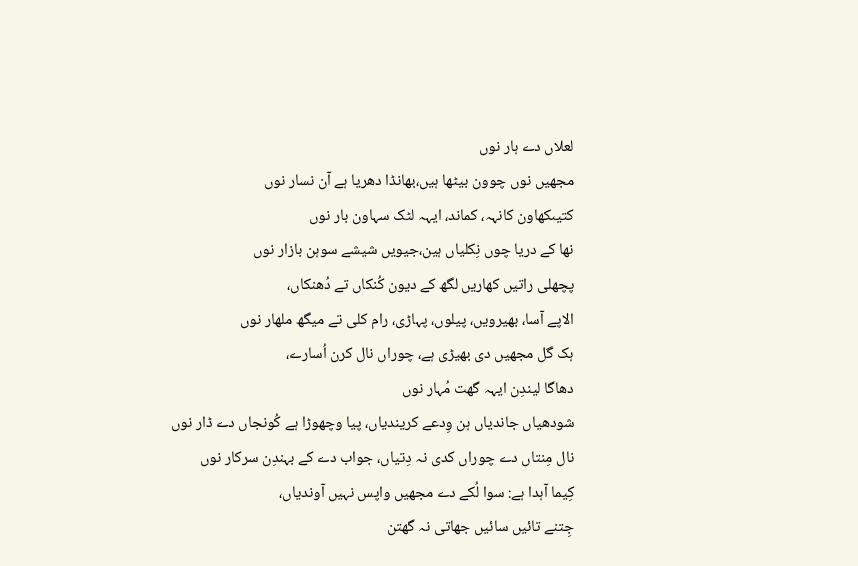لعلاں دے ہار نوں
مجھیں نوں چوون بیٹھا ہیں،بھانڈا دھریا ہے آن نسار نوں
کتیںکھاون کانہہ، کماند، ایہہ لٹک سہاون بار نوں
نھا کے دریا چوں نِکلیاں ہین،جیویں شیشے سوہن بازار نوں
پچھلی راتیں کھاریں لگھ کے دیون کُنکاں تے دُھنکاں،
الاپے آسا، بھیرویں، پیلوں، پہاڑی، رام کلی تے میگھ ملھار نوں
ہک گل مجھیں دی بھیڑی ہے، چوراں نال کرن اُسارے،
دھاگا لیندِن ایہہ گھت مُہار نوں
شودھیاں جاندیاں ہن وِدعے کریندیاں، پیا وچھوڑا ہے کُونجاں دے ڈار نوں
نال مِنتاں دے چوراں کدی نہ دِتیاں، جواب دے کے بہندِن سرکار نوں
کِیما آہدا ہے: سوا لُکے دے مجھیں واپس نہیں آوندیاں،
جِتنے تائیں سائیں جھاتی نہ گھتن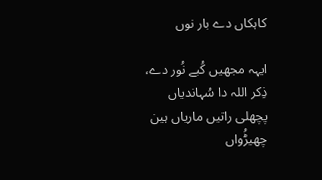کاہکاں دے بار نوں

ایہہ مجھیں کُبے نُور دے، ذِکر اللہ دا سُہاندیاں
پچھلی راتیں ماریاں ہین چھیڑُواں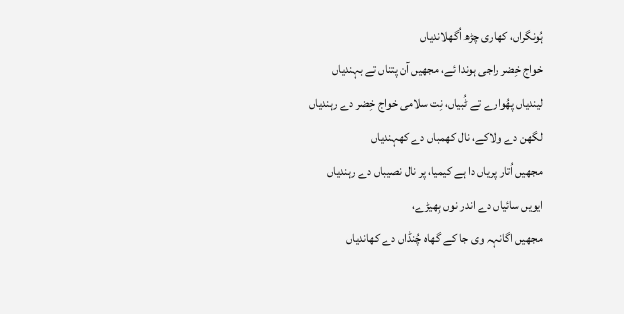ہُونگراں، کھاری چڑھ اُگھلاندیاں
خواج خِضر راجی ہوندا ئے، مجھیں آن پتناں تے بہندیاں
لیندیاں پھُوارے تے ٹُبیاں، نِت سلامی خواج خِضر دے رہندیاں
لگھن دے ولاکے، نال کھمباں دے کھہندیاں
مجھیں اُتار پریاں دا ہے کیمیا، پر نال نصیباں دے رہندیاں
ایویں سائیاں دے اندر نوں بِھیڑے،
مجھیں اگانہہ وی جا کے گھاہ چُنڈاں دے کھاندیاں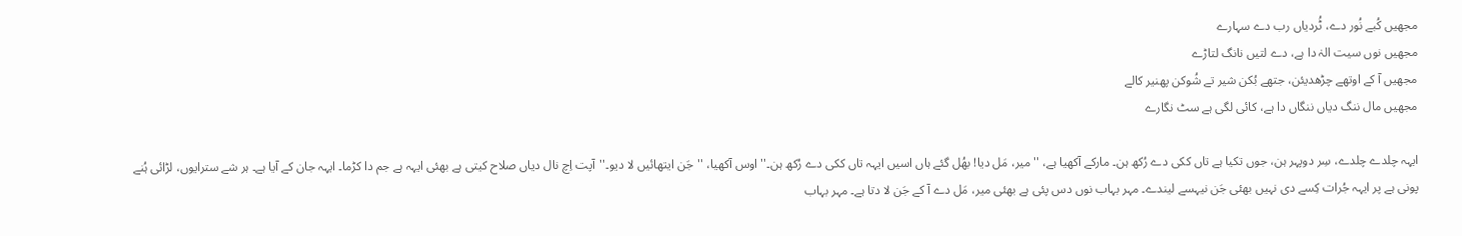مجھیں کُبے نُور دے، ٹُردیاں رب دے سہارے
مجھیں نوں سیت الہٰ دا ہے، دے لتیں نانگ لتاڑے
مجھیں آ کے اوتھے چڑھدیئن، جتھے بُکن شیر تے شُوکن پھنیر کالے
مجھیں مال ننگ دیاں ننگاں دا ہے، کائی لگی ہے سٹ نگارے

ایہہ چلدے چلدے، سِر دوپہر ہن، جوں تکیا ہے تاں ککی دے رُکھ ہن۔ مارکے آکھیا ہے، ''میر، مَل دیا! بھُل گئے ہاں اسیں ایہہ تاں ککی دے رُکھ ہن۔'' اوس آکھیا، ''جَن ایتھائیں لا دیو۔''آپت اِچ نال دیاں صلاح کیتی ہے بھئی ایہہ ہے جم دا کڑما۔ ایہہ جان کے آیا ہے۔ ہر شے سترایوں، لڑائی ہُنے پونی ہے پر ایہہ جُرات کِسے دی نہیں بھئی جَن نیہسے لیندے۔ مہر بہاب نوں دس پئی ہے بھئی میر، مَل دے آ کے جَن لا دتا ہے۔ مہر بہاب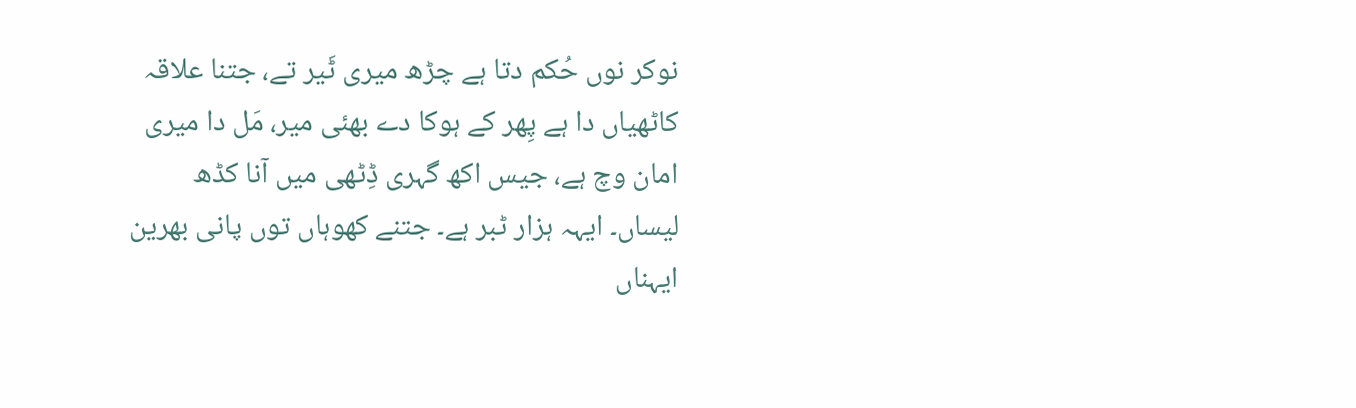نوکر نوں حُکم دتا ہے چڑھ میری ٹَیر تے، جتنا علاقہ کاٹھیاں دا ہے پِھر کے ہوکا دے بھئی میر، مَل دا میری امان وچ ہے، جیس اکھ گہری ڈِٹھی میں آنا کڈھ لیساں۔ ایہہ ہزار ٹبر ہے۔ جتنے کھوہاں توں پانی بھرین ایہناں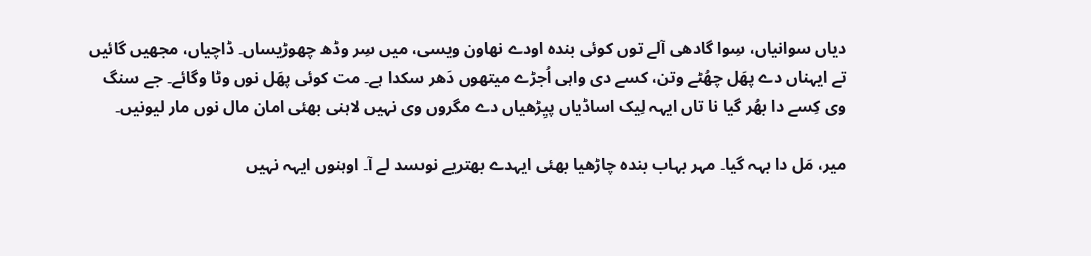دیاں سوانیاں، سِوا گادھی آلے توں کوئی بندہ اودے نھاون ویسی، میں سِر وڈھ چھوڑیساں۔ ڈاچیاں، مجھیں گائیں تے ایہناں دے پھَل چھُٹے وتن، کسے دی واہی اُجڑے میتھوں دَھر سکدا ہے۔ مت کوئی پھَل نوں وٹا وگائے۔ جے سنگ وی کِسے دا بھُر گیا نا تاں ایہہ لِیک اساڈیاں پیِڑھیاں دے مگروں وی نہیں لاہنی بھئی امان مال نوں مار لیونیں۔

میر، مَل دا بہہ گیا۔ مہر بہاب بندہ چاڑھیا بھئی ایہدے بھتریے نوںسد لے آ۔ اوہنوں ایہہ نہیں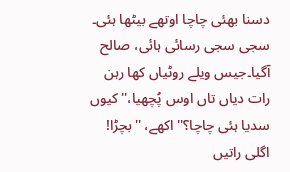دسنا بھئی چاچا اوتھے بیٹھا ہئی۔ سجی سجی رسائی ہائی، صالح آگیا۔جیس ویلے روٹیاں کھا رہن رات دیاں تاں اوس پُچھیا،''کیوں سدیا ہئی چاچا؟'' اکھے، ''بچڑا! اگلی راتیں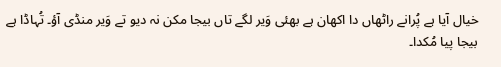خیال آیا ہے پُرانے راٹھاں دا اکھان ہے بھئی وَیر لگے تاں بیجا مکن نہ دیو تے وَیر منڈی آؤ۔ تُہاڈا ہے بیجا پیا مُکدا۔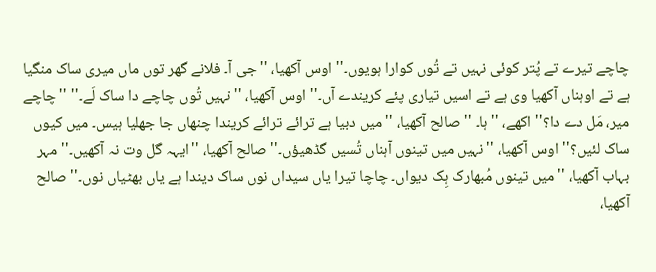چاچے تیرے تے پُتر کوئی نہیں تے تُوں کوارا ہویوں۔'' اوس آکھیا، ''جی آ۔ فلانے گھر توں ماں میری ساک منگیا ہے تے اوہناں آکھیا وی ہے تے اسیں تیاری پئے کریندے آں۔'' اوس آکھیا، ''نہیں تُوں چاچے دا ساک لَے۔'' ''چاچے میر، مَل دے دا؟'' اکھے، ''ہا۔ '' صالح آکھیا، ''میں دبیا ہے ترائے ترائے کریندا چنھاں جا جھلیا ہیس۔ میں کیوں ساک لئیں؟'' اوس آکھیا، ''نہیں میں تینوں آہناں تُسیں گڈھیؤں۔'' صالح آکھیا، ''ایہہ گل وت نہ آکھیں۔'' مہر بہاب آکھیا، ''میں تینوں مُبھارک ہِک دیواں۔ چاچا تیرا یاں سیداں نوں ساک دیندا ہے یاں بھٹیاں نوں۔'' صالح آکھیا،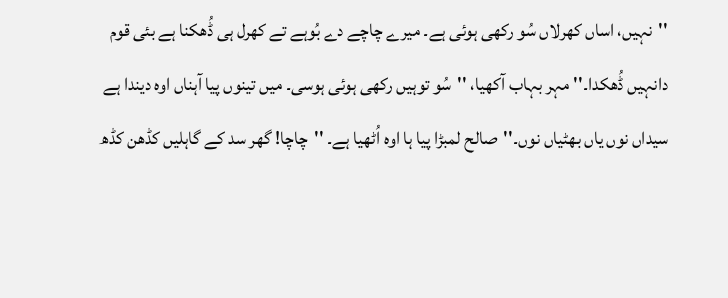''نہیں، اساں کھرلاں سُو رکھی ہوئی ہے۔ میرے چاچے دے بُوہے تے کھرل ہی ڈُھکنا ہے بئی قوم دانہیں ڈُھکدا۔'' مہر بہاب آکھیا، ''سُو توہیں رکھی ہوئی ہوسی۔ میں تینوں پیا آہناں اوہ دیندا ہے سیداں نوں یاں بھٹیاں نوں۔''صالح لمبڑا پیا ہا اوہ اُٹھیا ہے۔ ''چاچا! گھر سد کے گاہلیں کڈھن کڈھ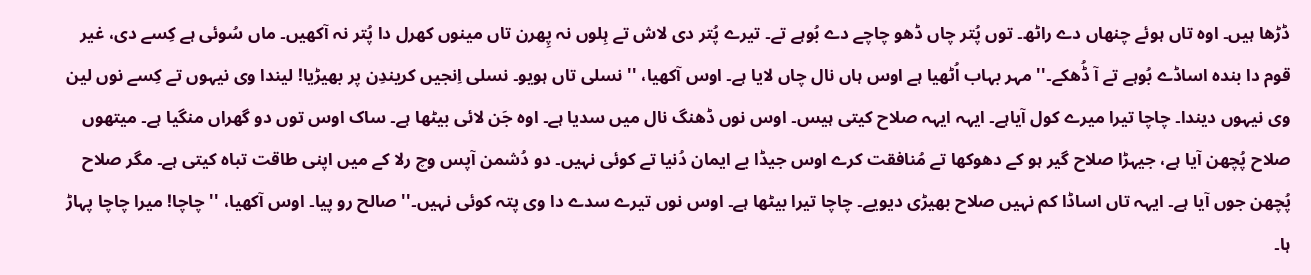ڈڑھا ہیں۔ اوہ تاں ہوئے چنھاں دے راٹھ۔ توں پُتر چاں ڈھو چاچے دے بُوہے تے۔ تیرے پُتر دی لاش تے ہِلوں نہ پِھرن تاں مینوں کھرل دا پُتر نہ آکھیں۔ ماں سُوئی ہے کِسے دی، غیر قوم دا بندہ اساڈے بُوہے تے آ ڈُھکے۔'' مہر بہاب اُٹھیا ہے اوس ہاں نال چاں لایا ہے۔ اوس آکھیا، ''نسلی تاں ہویو۔ نسلی اِنجیں کریندِن پر بھیڑیا! لیندا وی نیہوں تے کِسے نوں لین وی نیہوں دیندا۔ چاچا تیرا میرے کول آیاہے۔ ایہہ ایہہ صلاح کیتی ہیس۔ اوس نوں ڈھنگ نال میں سدیا ہے۔ اوہ جَن لائی بیٹھا ہے۔ ساک اوس توں دو گھراں منگیا ہے۔ میتھوں صلاح پُچھن آیا ہے، جیہڑا صلاح گیر ہو کے دھوکھا تے مُنافقت کرے اوس جیڈا بے ایمان دُنیا تے کوئی نہیں۔ دو دُشمن آپس وچ رلا کے میں اپنی طاقت تباہ کیتی ہے۔ مگر صلاح پُچھن جوں آیا ہے۔ ایہہ تاں اساڈا کم نہیں صلاح بھیڑی دیویے۔ چاچا تیرا بیٹھا ہے۔ اوس نوں تیرے سدے دا وی پتہ کوئی نہیں۔'' صالح رو پیا۔ اوس آکھیا، ''چاچا! میرا چاچا پہاڑ ہا۔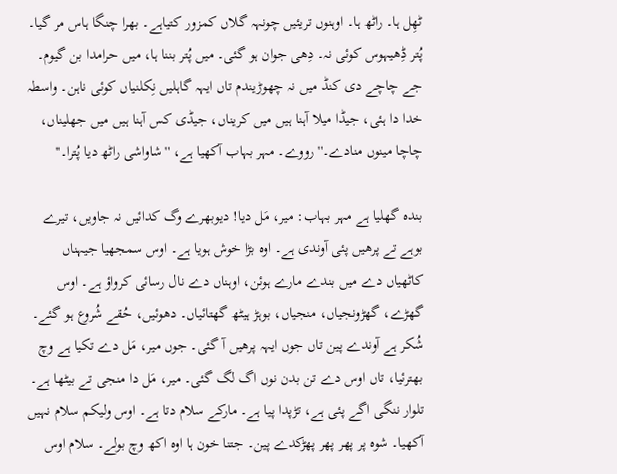ٹھِل ہا۔ راٹھ ہا۔ اوہنوں تریئیں چونہہ گلاں کمزور کتیاہے۔ بھرا چنگا ہاس مر گیا۔ پُتر ڈِھیہوس کوئی نہ۔ دِھی جوان ہو گئی۔ میں پُتر بننا ہا، میں حرامدا بن گیوم۔ جے چاچے دی کنڈ میں نہ چھوڑیندم تاں ایہہ گاہلیں نِکلنیاں کوئی ناہن۔ واسطہ خدا دا ہئی، جیڈا میلا آہنا ہیں میں کریناں، جیڈی کس آہنا ہیں میں جھلیناں، چاچا مینوں منادے۔'' رووے۔ مہر بہاب آکھیا ہے، ''شاواشی راٹھ دیا پُترا۔''

بندہ گھلیا ہے مہر بہاب: میر، مَل دیا! دیوبھرے وگ کدائیں نہ جاویں، تیرے بوہے تے پرھیں پئی آوندی ہے۔ اوہ بڑا خوش ہویا ہے۔ اوس سمجھیا جیہناں کاٹھیاں دے میں بندے مارے ہوئن، اوہناں دے نال رسائی کرواؤ ہے۔ اوس گھڑے، گھڑونجیاں، منجیاں، بوہڑ ہیٹھ گھتائیاں۔ دھوئیں، حُقے شُروع ہو گئے۔ شُکر ہے آوندے پین تاں جوں ایہہ پرھیں آ گئی۔ جوں میر، مَل دے تکیا ہے وچ بھترئیا، تاں اوس دے تن بدن نوں اگ لگ گئی۔ میر، مَل دا منجی تے بیٹھا ہے۔ تلوار ننگی اگے پئی ہے، تڑپدا پیا ہے۔ مارکے سلام دتا ہے۔ اوس ولیکم سلام نہیں آکھیا۔ شوہ پر پھر پھر پھڑکدے پین۔ جتنا خون ہا اوہ اکھ وچ بولے۔ سلام اوس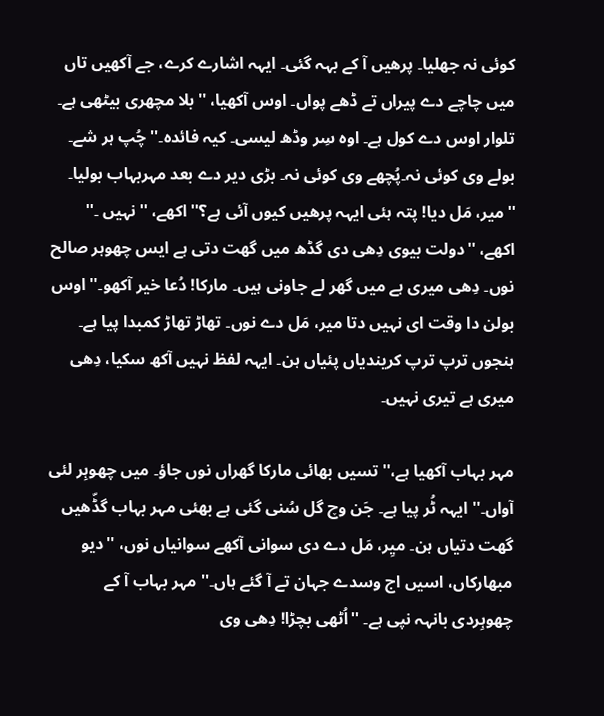کوئی نہ جھلیا۔ پرھیں آ کے بہہ گئی۔ ایہہ اشارے کرے، جے آکھیں تاں میں چاچے دے پیراں تے ڈھے پواں۔ اوس آکھیا، ''بلا مچھری بیٹھی ہے۔ تلوار اوس دے کول ہے۔ اوہ سِر وڈھ لیسی۔ کیہ فائدہ۔'' چُپ ہر شے۔ بولے وی کوئی نہ۔پُچھے وی کوئی نہ۔ بڑی دیر دے بعد مہربہاب بولیا۔ ''میر، مَل دیا! پتہ ہئی ایہہ پرھیں کیوں آئی ہے؟'' اکھے، ''نہیں ۔'' اکھے، ''دولت بیوی دِھی دی گڈھ میں گھت دتی ہے ایس چھوہر صالح نوں۔ دِھی میری ہے میں گھر لے جاونی ہیں۔ مارکا! دُعا خیر آکھو۔'' اوس بولن دا وقت ای نہیں دتا میر، مَل دے نوں۔ تھاڑ تھاڑ کمبدا پیا ہے۔ ہنجوں ترپ ترپ کریندیاں پئیاں ہن۔ ایہہ لفظ نہیں آکھ سکیا، دِھی میری ہے تیری نہیں۔

مہر بہاب آکھیا ہے،''تسیں بھائی مارکا گھراں نوں جاؤ۔ میں چھوہِر لئی آواں۔'' ایہہ ٹُر پیا ہے۔ جَن وچ گل سُنی گئی ہے بھئی مہر بہاب گڈّھیں گھت دتیاں ہن۔ میِر، مَل دے دی سوانی آکھے سوانیاں نوں، ''دیو مبھارکاں، اسیں اج وسدے جہان تے آ گئے ہاں۔'' مہر بہاب آ کے چھوہِردی بانہہ نپی ہے۔ ''اُٹھی بچڑا! دِھی وی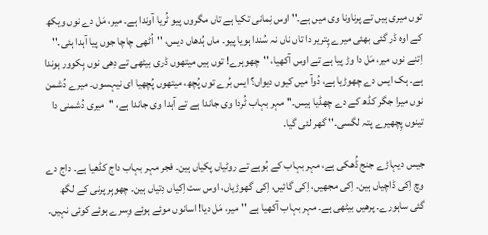توں میری ہیں تے پرناونا وی میں ہے۔'' اوس نِمانی تکیا ہے تاں مگروں پیو ٹُریا آوندا ہے۔ میر، مَل دے نوں ویکھ کے اوہ ڈر گئی بھئی میرے پِتریر دا تاں ناں نہ سُندا ہویا پیو۔ ماں ہُدھاں دیس، ''اُٹھی چاچا جوں پیا آہدا ہئی۔'' اِتنے نوں میر، مَل دا وڑ پیا ہے تے اوس آکھیا، ''چھوہرے! توں ہیں میتھوں ڈری بیٹھی تے دِھی نوں ہِکوور ہوندا ہے۔ ہک ایس دے چھوڑیا ہے، دُوآ میں کیوں دیواں؟ ایس بُرے توں پُچھ، میتھوں پُچھیا ای نیہسوں۔ میرے دُشمن نوں میرا جگر کڈھ کے دے چھڈیا ہیس۔'' مہر بہاب ٹُردا وی جاندا ہے تے آہدا وی جاندا ہے، ''میری دُشمنی دا تینوں پِچھیرے پتہ لگسی۔'' گھر لئی گیا۔

جیس دیہاڑے جنج ڈُھکی ہے، مہر بہاب کے بُوہے تے روٹیاں پکیاں ہین۔ فجر مہر بہاب داج کڈھیا ہے۔ داج دے وچ اِکی ڈاچیاں ہین۔ اِکی مجھیں، اِکی گائیں، اِکی گھوڑیاں، اوس ست اِکیاں دِتیاں ہین۔ چھوہِر پرنی کے لگھ گئی ساہورے۔ پرھیں بیٹھی ہے۔ مہر بہاب آکھیا ہے ''میر، مَل دیا! اسانوں موئے ہوئے وِسرے ہوئے کوئی نہیں۔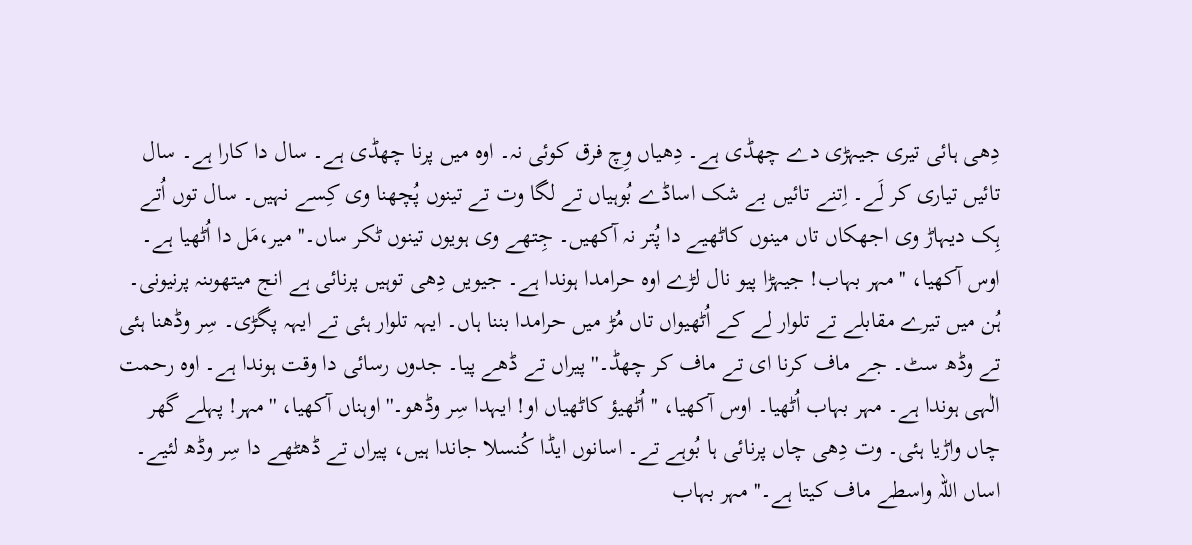دِھی ہائی تیری جیہڑی دے چھڈی ہے۔ دِھیاں وِچ فرق کوئی نہ۔ اوہ میں پرنا چھڈی ہے۔ سال دا کارا ہے۔ سال تائیں تیاری کر لَے۔ اِتنے تائیں بے شک اساڈے بُوہیاں تے لگا وت تے تینوں پُچھنا وی کِسے نہیں۔ سال توں اُتے ہِک دیہاڑ وی اجھکاں تاں مینوں کاٹھیے دا پُتر نہ آکھیں۔ جِتھے وی ہویوں تینوں ٹکر ساں۔'' میر،مَل دا اُٹھیا ہے۔ اوس آکھیا، ''مہر بہاب! جیہڑا پیو نال لڑے اوہ حرامدا ہوندا ہے۔ جیویں دِھی توہیں پرنائی ہے انج میتھوںنہ پرنیونی۔ ہُن میں تیرے مقابلے تے تلوار لے کے اُٹھیواں تاں مُڑ میں حرامدا بننا ہاں۔ ایہہ تلوار ہئی تے ایہہ پگڑی۔ سِر وڈھنا ہئی تے وڈھ سٹ۔ جے ماف کرنا ای تے ماف کر چھڈ۔'' پیراں تے ڈھے پیا۔ جدوں رسائی دا وقت ہوندا ہے۔ اوہ رحمت الٰہی ہوندا ہے۔ مہر بہاب اُٹھیا۔ اوس آکھیا، ''اُٹھیؤ کاٹھیاں او! ایہدا سِر وڈھو۔'' اوہناں آکھیا، ''مہر! پہلے گھر چاں واڑیا ہئی۔ وت دِھی چاں پرنائی ہا بُوہے تے۔ اسانوں ایڈا کُنسلا جاندا ہیں، پیراں تے ڈھٹھے دا سِر وڈھ لئیے۔ اساں اللہ واسطے ماف کیتا ہے۔'' مہر بہاب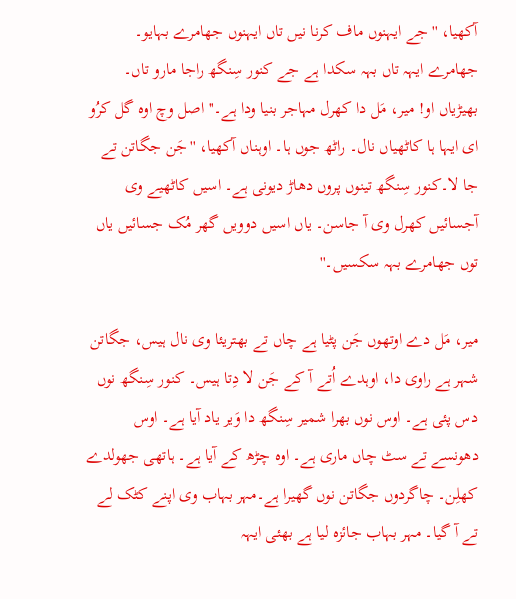آکھیا، ''جے ایہنوں ماف کرنا نیں تاں ایہنوں جھامرے بہایو۔ جھامرے ایہہ تاں بہہ سکدا ہے جے کنور سِنگھ راجا مارو تاں۔ بھیڑیاں او! میر، مَل دا کھرل مہاجر بنیا ودا ہے۔'' اصل وچ اوہ گل کرُو ای ایہا ہا کاٹھیاں نال۔ راٹھ جوں ہا۔ اوہناں آکھیا، ''جَن جگاتن تے جا لا۔کنور سِنگھ تینوں پروں دھاڑ دیونی ہے۔ اسیں کاٹھیے وی آجسائیں کھرل وی آ جاسن۔ یاں اسیں دوویں گھر مُک جسائیں یاں توں جھامرے بہہ سکسیں۔''

میر، مَل دے اوتھوں جَن پٹیا ہے چاں تے بھتریئا وی نال ہیس، جگاتن شہر ہے راوی دا، اوہدے اُتے آ کے جَن لا دِتا ہیس۔ کنور سِنگھ نوں دس پئی ہے۔ اوس نوں بھرا شمیر سِنگھ دا وَیر یاد آیا ہے۔ اوس دھونسے تے سٹ چاں ماری ہے۔ اوہ چڑھ کے آیا ہے۔ ہاتھی جھولدے کھلِن۔ چاگردوں جگاتن نوں گھیرا ہے۔مہر بہاب وی اپنے کٹک لے تے آ گیا۔ مہر بہاب جائزہ لیا ہے بھئی ایہہ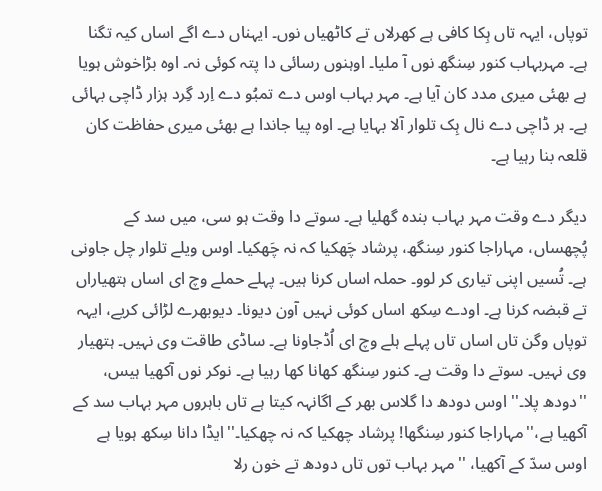توپاں، ایہہ تاں ہِکا کافی ہے کھرلاں تے کاٹھیاں نوں۔ ایہناں دے اگے اساں کیہ تگنا ہے۔ مہربہاب کنور سِنگھ نوں آ ملیا۔ اوہنوں رسائی دا پتہ کوئی نہ۔ اوہ بڑاخوش ہویا ہے بھئی میری مدد کان آیا ہے۔ مہر بہاب اوس دے تمبُو دے اِرد گِرد ہزار ڈاچی بہائی ہے۔ ہر ڈاچی دے نال ہِک تلوار آلا بہایا ہے۔ اوہ پیا جاندا ہے بھئی میری حفاظت کان قلعہ بنا رہیا ہے۔

دیگر دے وقت مہر بہاب بندہ گھلیا ہے۔ سوتے دا وقت ہو سی، میں سد کے پُچھساں، مہاراجا کنور سِنگھ، پرشاد چَھکیا کہ نہ چَھکیا۔ اوس ویلے تلوار چل جاونی ہے۔ تُسیں اپنی تیاری کر لوو۔ حملہ اساں کرنا ہیں۔ پہلے حملے وچ ای اساں ہتھیاراں تے قبضہ کرنا ہے۔ اودے سِکھ اساں کوئی نہیں آون دیونا۔ دیوبھرے لڑائی کریے، ایہہ توپاں وگن تاں اساں تاں پہلے ہلے وچ ای اُڈجاونا ہے۔ ساڈی طاقت وی نہیں۔ ہتھیار وی نہیں۔ سوتے دا وقت ہے۔ کنور سِنگھ کھانا کھا رہیا ہے۔ نوکر نوں آکھیا ہیس، ''دودھ پلا۔'' اوس دودھ دا گلاس بھر کے اگانہہ کیتا ہے تاں باہروں مہر بہاب سد کے آکھیا ہے،''مہاراجا کنور سِنگھا! پرشاد چھکیا کہ نہ چھکیا۔''ایڈا دانا سِکھ ہویا ہے اوس سدّ کے آکھیا، ''مہر بہاب توں تاں دودھ تے خون رلا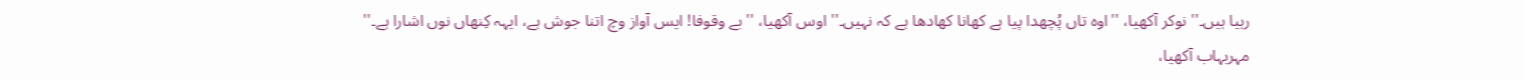رہیا ہیں۔'' نوکر آکھیا، ''اوہ تاں پُچھدا پیا ہے کھانا کھادھا ہے کہ نہیں۔'' اوس آکھیا، ''بے وقوفا! ایس آواز وچ اتنا جوش ہے، ایہہ کِنھاں نوں اشارا ہے۔'' مہربہاب آکھیا،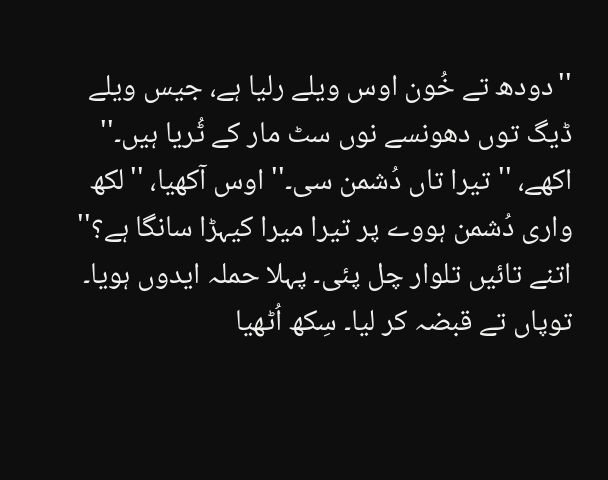''دودھ تے خُون اوس ویلے رلیا ہے، جیس ویلے ڈیگ توں دھونسے نوں سٹ مار کے ٹُریا ہیں۔'' اکھے، ''تیرا تاں دُشمن سی۔'' اوس آکھیا، ''لکھ واری دُشمن ہووے پر تیرا میرا کیہڑا سانگا ہے؟'' اتنے تائیں تلوار چل پئی۔ پہلا حملہ ایدوں ہویا۔ توپاں تے قبضہ کر لیا۔ سِکھ اُٹھیا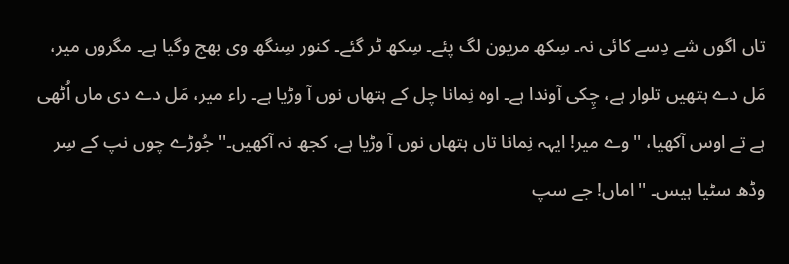تاں اگوں شے دِسے کائی نہ۔ سِکھ مریون لگ پئے۔ سِکھ ٹر گئے۔ کنور سِنگھ وی بھج وگیا ہے۔ مگروں میر، مَل دے ہتھیں تلوار ہے، چِکی آوندا ہے۔ اوہ نِمانا چل کے ہتھاں نوں آ وڑیا ہے۔ راء میر، مَل دے دی ماں اُٹھی ہے تے اوس آکھیا، ''وے میر! ایہہ نِمانا تاں ہتھاں نوں آ وڑیا ہے، کجھ نہ آکھیں۔'' جُوڑے چوں نپ کے سِر وڈھ سٹیا ہیس۔ ''اماں! جے سپ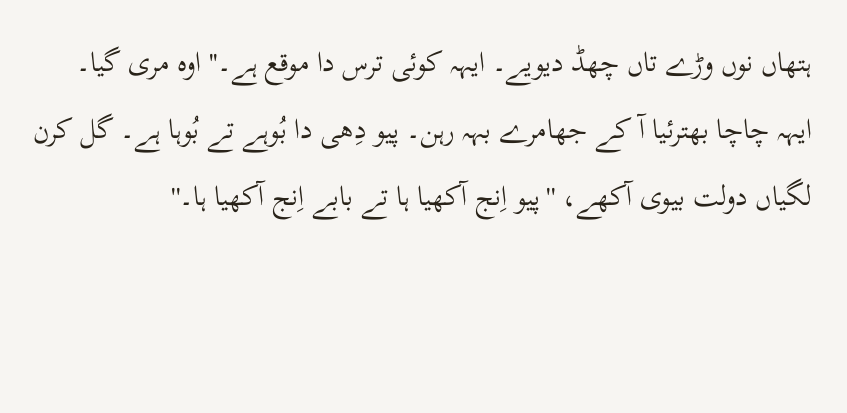ہتھاں نوں وڑے تاں چھڈ دیویے۔ ایہہ کوئی ترس دا موقع ہے۔'' اوہ مری گیا۔
ایہہ چاچا بھترئیا آ کے جھامرے بہہ رہن۔ پیو دِھی دا بُوہے تے بُوہا ہے۔ گل کرن لگیاں دولت بیوی آکھے، ''پیو اِنج آکھیا ہا تے بابے اِنج آکھیا ہا۔''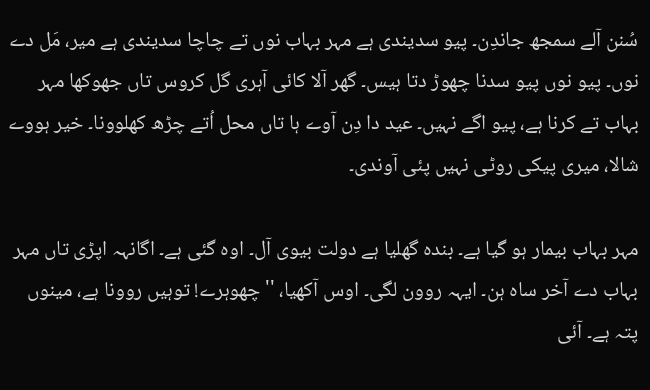سُنن آلے سمجھ جاندِن۔ پیو سدیندی ہے مہر بہاب نوں تے چاچا سدیندی ہے میر، مَل دے نوں۔ پیو نوں پیو سدنا چھوڑ دتا ہیس۔ گھر آلا کائی آہری گل کروس تاں جھوکھا مہر بہاب تے کرنا ہے، پیو اگے نہیں۔ عید دا دِن آوے ہا تاں محل اُتے چڑھ کھلوونا۔ خیر ہووے شالا، میری پیکی روٹی نہیں پئی آوندی۔

مہر بہاب بیمار ہو گیا ہے۔ بندہ گھلیا ہے دولت بیوی آل۔ اوہ گئی ہے۔ اگانہہ اپڑی تاں مہر بہاب دے آخر ساہ ہن۔ ایہہ روون لگی۔ اوس آکھیا، ''چھوہرے! توہیں روونا ہے، مینوں پتہ ہے۔ آئی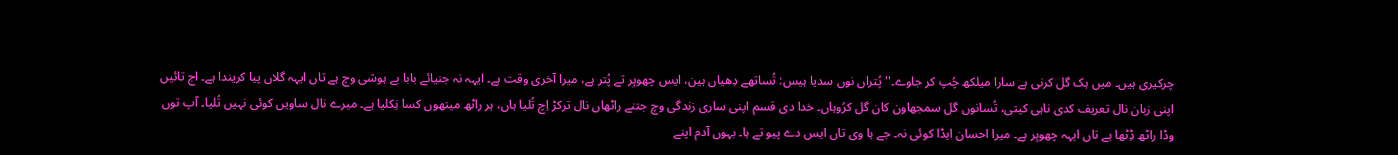چرکیری ہیں۔ میں ہک گل کرنی ہے سارا میلکھ چُپ کر جاوے۔'' پُتراں نوں سدیا ہیس: تُساتھے دِھیاں ہین، ایس چھوہِر تے پُتر ہے، میرا آخری وقت ہے۔ ایہہ نہ جنیائے بابا بے ہوشی وچ ہے تاں ایہہ گلاں پیا کریندا ہے۔ اج تائیں اپنی زبان نال تعریف کدی ناہی کیتی، تُسانوں گل سمجھاون کان گل کرُوہاں۔ خدا دی قسم اپنی ساری زندگی وچ جتنے راٹھاں نال ترکڑ اِچ تُلیا ہاں، ہر راٹھ میتھوں کسا نِکلیا ہے۔ میرے نال ساویں کوئی نہیں تُلیا۔ آپ توں وڈا راٹھ ڈِٹھا ہے تاں ایہہ چھوہِر ہے۔ میرا احسان ایڈا کوئی نہ۔ جے ہا وی تاں ایس دے پیو تے ہا۔ بہوں آدم اپنے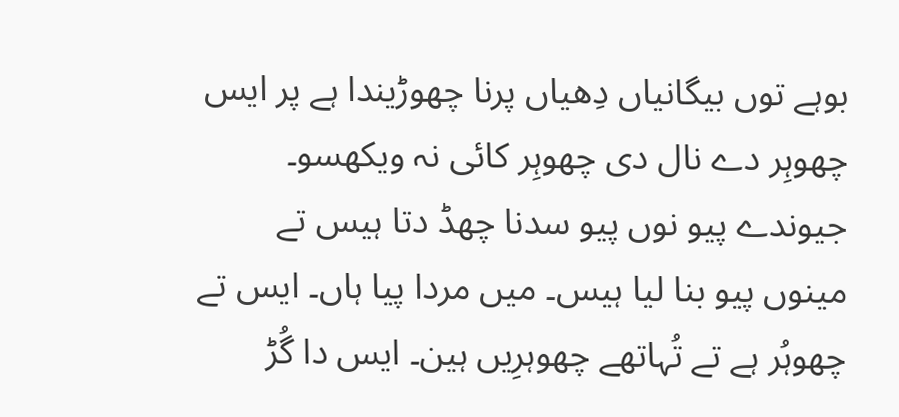بوہے توں بیگانیاں دِھیاں پرنا چھوڑیندا ہے پر ایس چھوہِر دے نال دی چھوہِر کائی نہ ویکھسو۔ جیوندے پیو نوں پیو سدنا چھڈ دتا ہیس تے مینوں پیو بنا لیا ہیس۔ میں مردا پیا ہاں۔ ایس تے چھوہُر ہے تے تُہاتھے چھوہرِیں ہین۔ ایس دا گُڑ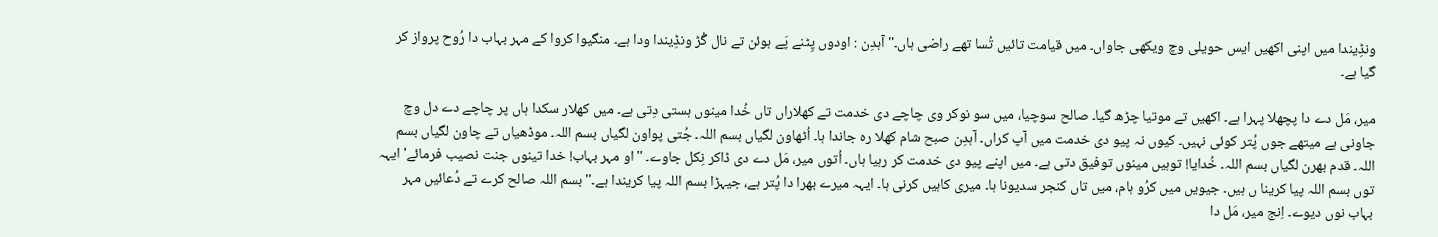ونڈِیندا میں اپنی اکھیں ایس حویلی وچ ویکھی جاواں۔ میں قیامت تائیں تُسا تھے راضی ہاں۔'' آہدِن : اودوں پِٹنے پَے ہوئن تے نال گُڑ ونڈِیندا ودا ہے۔ منگیوا کروا کے مہر بہاب دا رُوح پرواز کر گیا ہے۔

میر، مَل دے دا پچھلا پہرا ہے۔ اکھیں تے موتیا چڑھ گیا۔ صالح سوچیا، میں سو نوکر وی چاچے دی خدمت تے کھلاراں تاں خُدا مینوں ہستی دِتی ہے۔ میں کھلار سکدا ہاں پر چاچے دے دل وچ جاونی ہے میتھے جوں پُتر کوئی نہیں۔ کیوں نہ پیو دی خدمت میں آپ کراں۔ آہدِن صبح شام کھلا رہ جاندا ہا۔ اُٹھاون لگیاں بسم اللہ۔ جُتی پواون لگیاں بسم اللہ۔ موڈھیاں تے چاون لگیاں بسم اللہ۔ قدم بھرن لگیاں بسم اللہ۔ خُدایا! توہیں مینوں توفیق دتی ہے۔ میں اپنے پیو دی خدمت کر رہیا ہاں۔ اُتوں میر، مَل دے دی ڈاکر نِکل جاوے۔ ''او مہر بہاب! خدا تینوں جنت نصیب فرمائے' ایہہ توں بسم اللہ پیا کرینا ں ہیں۔ جیویں میں کرُو ہام، میں تاں کنجر سدیونا ہا۔ میری کاہیں کرنی ہا۔ ایہہ میرے بھرا دا پُتر ہے، جیہڑا بسم اللہ پیا کریندا ہے۔'' بسم اللہ صالح کرے تے دُعائیں مہر بہاب نوں دیوے۔ اِنج میر، مَل دا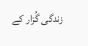زندگی گُزار کے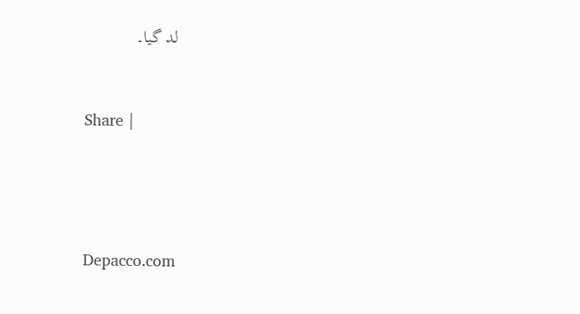لد گیا۔


Share |




Depacco.com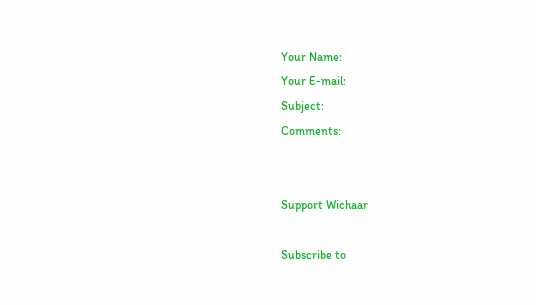Your Name:
Your E-mail:
Subject:
Comments:


Support Wichaar

Subscribe to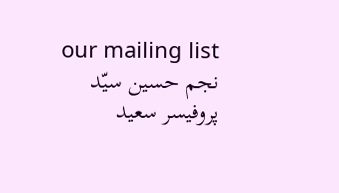our mailing list
نجم حسین سیّد
پروفیسر سعید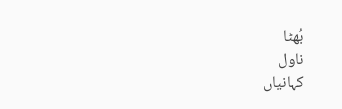بُھٹا
ناول
کہانیاں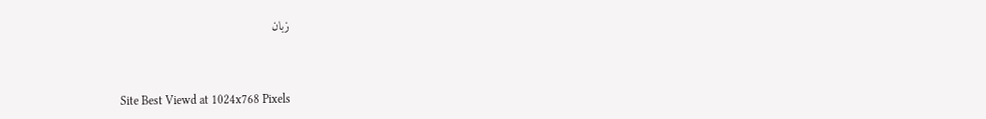زبان



Site Best Viewd at 1024x768 Pixels